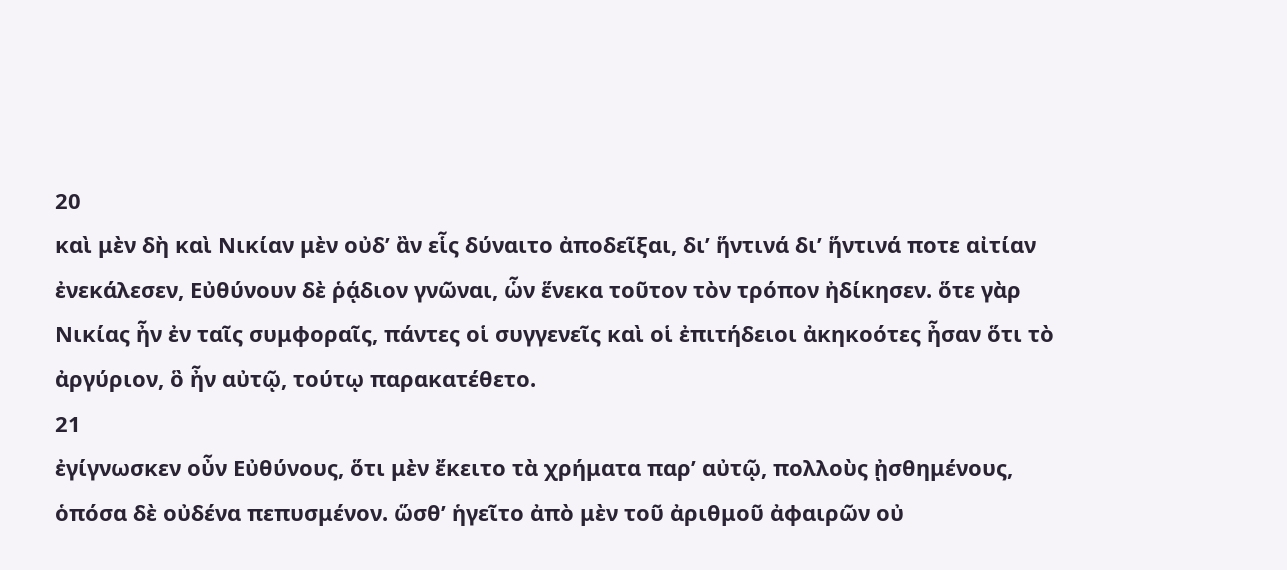20
καὶ μὲν δὴ καὶ Νικίαν μὲν οὐδʼ ἂν εἷς δύναιτο ἀποδεῖξαι, διʼ ἥντινά διʼ ἥντινά ποτε αἰτίαν ἐνεκάλεσεν, Εὐθύνουν δὲ ῥᾴδιον γνῶναι, ὧν ἕνεκα τοῦτον τὸν τρόπον ἠδίκησεν. ὅτε γὰρ Νικίας ἦν ἐν ταῖς συμφοραῖς, πάντες οἱ συγγενεῖς καὶ οἱ ἐπιτήδειοι ἀκηκοότες ἦσαν ὅτι τὸ ἀργύριον, ὃ ἦν αὐτῷ, τούτῳ παρακατέθετο.
21
ἐγίγνωσκεν οὖν Εὐθύνους, ὅτι μὲν ἔκειτο τὰ χρήματα παρʼ αὐτῷ, πολλοὺς ᾐσθημένους, ὁπόσα δὲ οὐδένα πεπυσμένον. ὥσθʼ ἡγεῖτο ἀπὸ μὲν τοῦ ἀριθμοῦ ἀφαιρῶν οὐ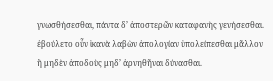γνωσθήσεσθαι, πάντα δʼ ἀποστερῶν καταφανὴς γενήσεσθαι. ἐβούλετο οὖν ἱκανὰ λαβὼν ἀπολογίαν ὑπολείπεσθαι μᾶλλον ἢ μηδὲν ἀποδοὺς μηδʼ ἀρνηθῆναι δύνασθαι.